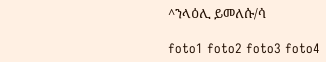^ንላዕሊ ይመለሱ/ሳ

foto1 foto2 foto3 foto4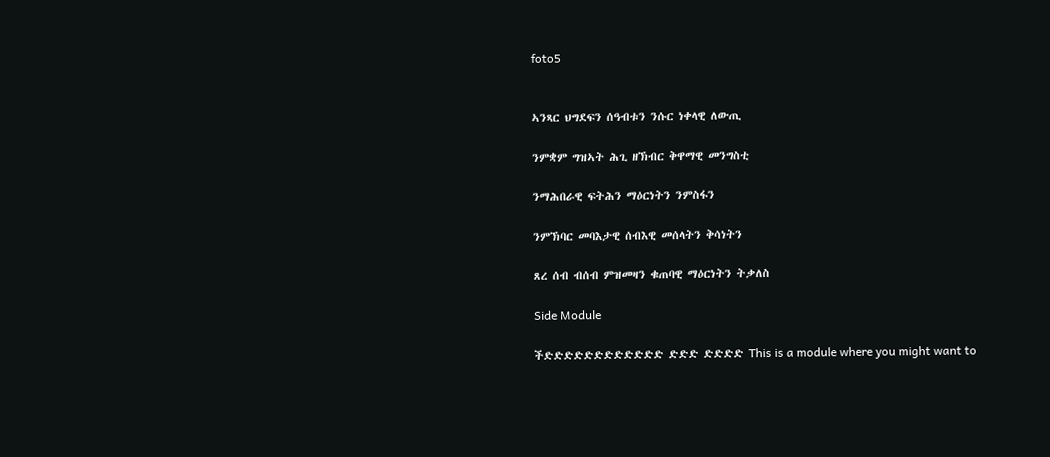foto5


ኣንጻር ህግደፍን ሰዓብቱን ንሱር ነቀላዊ ለውጢ

ንምቋም ግዝኣት ሕጊ ዘኽብር ቅዋማዊ መንግስቲ

ንማሕበራዊ ፍትሕን ማዕርነትን ንምስፋን

ንምኽባር መባእታዊ ሰብእዊ መሰላትን ቅሳነትን

ጸረ ሰብ ብሰብ ምዝመዛን ቁጠባዊ ማዕርነትን ትቃለስ

Side Module

ችድድድድድድድድድድድድ ድድድ ድድድድ This is a module where you might want to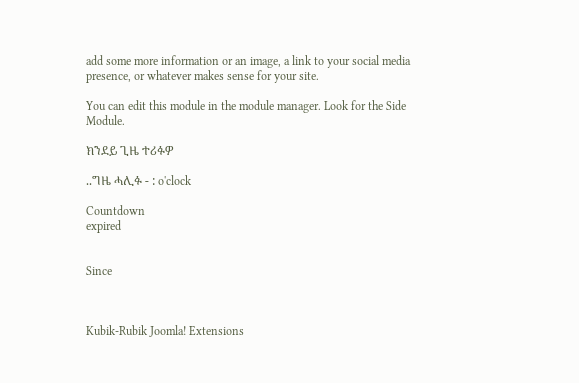add some more information or an image, a link to your social media presence, or whatever makes sense for your site.

You can edit this module in the module manager. Look for the Side Module.

ክንደይ ጊዜ ተሪፉዎ

..ግዜ ሓሊፉ - : o'clock

Countdown
expired


Since



Kubik-Rubik Joomla! Extensions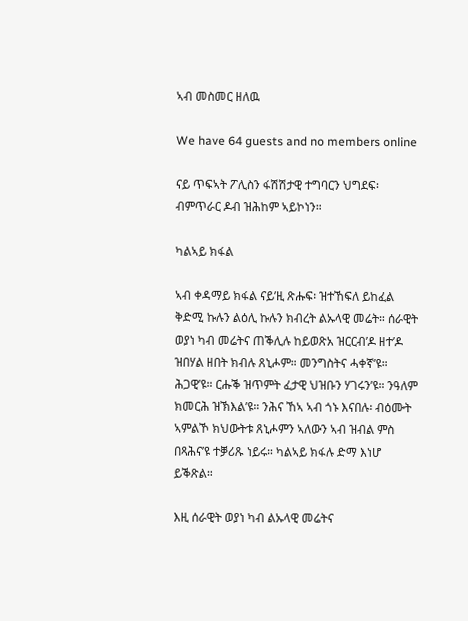ኣብ መስመር ዘለዉ

We have 64 guests and no members online

ናይ ጥፍኣት ፖሊስን ፋሽሽታዊ ተግባርን ህግደፍ፡ ብምጥራር ዶብ ዝሕከም ኣይኮነን።

ካልኣይ ክፋል

ኣብ ቀዳማይ ክፋል ናይ’ዚ ጽሑፍ፡ ዝተኸፍለ ይከፈል ቅድሚ ኩሉን ልዕሊ ኩሉን ክብረት ልኡላዊ መሬት። ሰራዊት ወያነ ካብ መሬትና ጠቕሊሉ ከይወጽአ ዝርርብ’ዶ ዘተ’ዶ ዝበሃል ዘበት ክብሉ ጸኒሖም። መንግስትና ሓቀኛ’ዩ። ሕጋዊ’ዩ። ርሑቕ ዝጥምት ፈታዊ ህዝቡን ሃገሩን’ዩ። ንዓለም ክመርሕ ዝኽእል’ዩ። ንሕና ኸኣ ኣብ ጎኑ እናበሉ፡ ብዕሙት ኣምልኾ ክህውትቱ ጸኒሖምን ኣለውን ኣብ ዝብል ምስ በጻሕና’ዩ ተቓሪጹ ነይሩ። ካልኣይ ክፋሉ ድማ እነሆ ይቕጽል።

እዚ ሰራዊት ወያነ ካብ ልኡላዊ መሬትና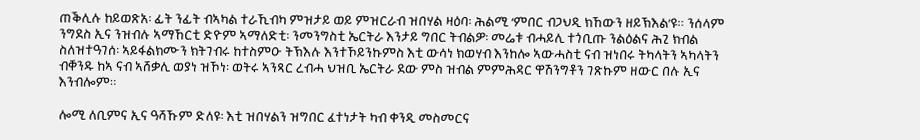ጠቕሊሉ ከይወጽአ፡ ፊት ንፊት ብኣካል ተራኺብካ ምዝታይ ወይ ምዝርራብ ዝበሃል ዛዕባ፡ ሕልሚ ‘ምበር ብጋህዲ ክኸውን ዘይኽእል’ዩ። ንሰላም ንግደስ ኢና ንዝብሉ ኣማኸርቲ ድዮም ኣማለድቲ፡ ንመንግስቲ ኤርትራ እንታይ ግበር ትብልዎ፡ መሬቱ ብሓይሊ ተጎቢጡ ንልዕልና ሕጊ ክብል ስለዝተዓገሰ፡ ኣይፋልክሙን ክትገብሩ ከተስምዑ ትኽእሉ እንተኾይንኩምስ እቲ ውሳነ ክወሃብ እንከሎ ኣውሓስቲ ናብ ዝነበሩ ትካላትን ኣካላትን ብቐንዱ ከኣ ናብ ኣሸቃሊ ወያነ ዝኾነ፡ ወትሩ ኣንጻር ረብሓ ህዝቢ ኤርትራ ደው ምስ ዝብል ምምሕዳር ዋሽንግቶን ገጽኩም ዘውር በሉ ኢና እንብሎም።

ሎሚ ለቢምና ኢና ዓሻኹም ድለዩ፡ እቲ ዝበሃልን ዝግበር ፈተነታት ካብ ቀንዲ መስመርና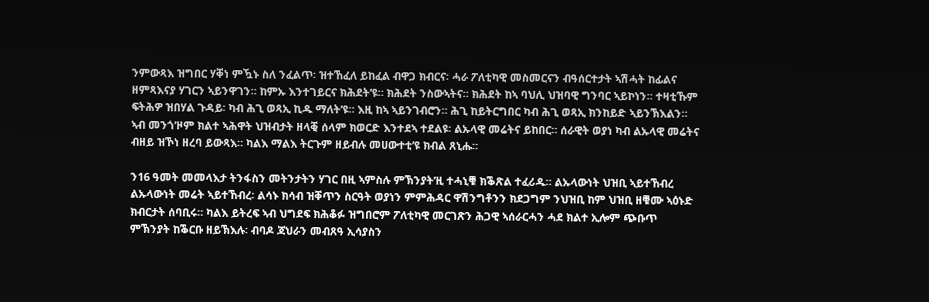ንምውጻእ ዝግበር ሃቐነ ምዃኑ ስለ ንፈልጥ፡ ዝተኸፈለ ይከፈል ብዋጋ ክብርና፡ ሓራ ፖለቲካዊ መስመርናን ብዓሰርተታት ኣሽሓት ከፊልና ዘምጻእናያ ሃገርን ኣይንዋገን። ከምኡ እንተገይርና ክሕደት’ዩ። ክሕደት ንስውኣትና። ክሕደት ከኣ ባህሊ ህዝባዊ ግንባር ኣይኮነን። ተዛቲኹም ፍትሕዎ ዝበሃል ጉዳይ፡ ካብ ሕጊ ወጻኢ ኪዱ ማለት’ዩ። እዚ ከኣ ኣይንገብሮን። ሕጊ ከይትርግበር ካብ ሕጊ ወጻኢ ክንከይድ ኣይንኽእልን። ኣብ መንጎ’ዞም ክልተ ኣሕዋት ህዝብታት ዘላቒ ሰላም ክወርድ እንተደኣ ተደልዩ፡ ልኡላዊ መሬትና ይከበር። ሰራዊት ወያነ ካብ ልኡላዊ መሬትና ብዘይ ዝኾነ ዘረባ ይውጻእ። ካልእ ማልእ ትርጉም ዘይብሉ መሀውተቲ’ዩ ክብል ጸኒሑ።

ን16 ዓመት መመላእታ ትንፋስን መትንታትን ሃገር በዚ ኣምስሉ ምኽንያት’ዚ ተሓኒቑ ክቕጽል ተፈሪዱ። ልኡላውነት ህዝቢ ኣይተኸብረ ልኡላውነት መሬት ኣይተኸብረ፡ ልሳኑ ክሳብ ዝቐጥን ስርዓት ወያነን ምምሕዳር ዋሽንግቶንን ክደጋግም ንህዝቢ ከም ህዝቢ ዘቑሙ ኣዕኑድ ክብርታት ሰባቢሩ። ካልእ ይትረፍ ኣብ ህግደፍ ክሕቆፉ ዝግበሮም ፖለቲካዊ መርገጽን ሕጋዊ ኣሰራርሓን ሓደ ክልተ ኢሎም ጭቡጥ ምኽንያት ከቕርቡ ዘይኽእሉ፡ ብባዶ ጃህራን መብጸዓ ኢሳያስን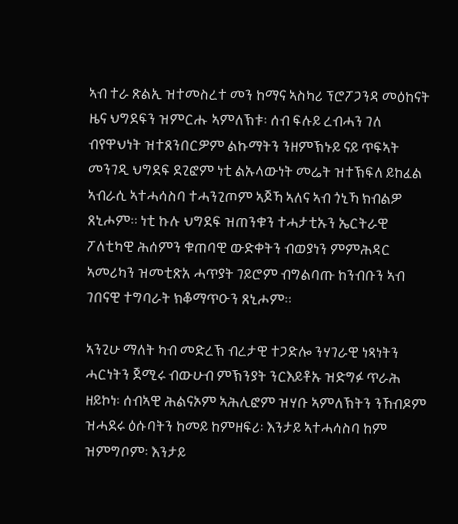ኣብ ተራ ጽልኢ ዝተመስረተ መን ከማና ኣስካሪ ፕሮፖጋንዳ መዕከናት ዜና ህግደፍን ዝምርሑ ኣምለኽቱ፡ ሰብ ፍሉይ ረብሓን ገለ ብየዋህነት ዝተጸንበርዎም ልኩማትን ንዘምኽኑይ ናይ ጥፍኣት መንገዲ ህግደፍ ደጊፎም ነቲ ልኡላውነት መሬት ዝተኽፍለ ይከፈል ኣብራሲ ኣተሓሳስባ ተሓንጊጦም ኣጆኻ ኣለና ኣብ ጎኒኻ ክብልዎ ጸኒሖም። ነቲ ኩሉ ህግደፍ ዝጠንቁን ተሓታቲኡን ኤርትራዊ ፖለቲካዊ ሕሰምን ቁጠባዊ ውድቀትን ብወያነን ምምሕዳር ኣመሪካን ዝመቲጽአ ሓጥያት ገይሮም ብግልባጡ ከንብቡን ኣብ ገበናዊ ተግባራት ክቆማጥዑን ጸኒሖም።

ኣንጊሁ ማለት ካብ መድረኽ ብረታዊ ተጋድሎ ንሃገራዊ ነጻነትን ሓርነትን ጀሚሩ ብውሁብ ምኽንያት ንርእይቶኡ ዝድግፉ ጥራሕ ዘይኮነ፡ ሰብኣዊ ሕልናኦም ኣሕሊፎም ዝሃቡ ኣምለኽትን ንኸብዶም ዝሓደሩ ዕሱባትን ከመይ ከምዘፍሪ፡ እንታይ ኣተሓሳስባ ከም ዝምግቦም፡ እንታይ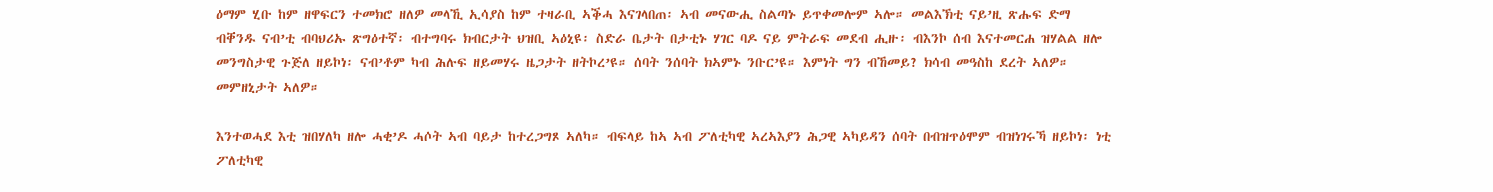ዕማም ሂቡ ከም ዘዋፍርን ተመክሮ ዘለዎ መላኺ ኢሳያስ ከም ተዛራቢ ኣቕሓ እናገላበጠ፡ ኣብ መናውሒ ስልጣኑ ይጥቀመሎም ኣሎ። መልእኽቲ ናይ’ዚ ጽሑፍ ድማ ብቐንዱ ናብ’ቲ ብባህሪኡ ጽግዕተኛ፡ ብተግባሩ ክብርታት ህዝቢ ኣዕኒዩ፡ ስድራ ቤታት በታቲኑ ሃገር ባዶ ናይ ምትራፍ መደብ ሒዙ፡ ብእንኮ ሰብ እናተመርሐ ዝሃልል ዘሎ መንግስታዊ ጉጅለ ዘይኮነ፡ ናብ’ቶም ካብ ሕሉፍ ዘይመሃሩ ዜጋታት ዘትኮረ’ዩ። ሰባት ንሰባት ክኣምኑ ንቡር’ዩ። እምነት ግን ብኸመይ? ክሳብ መዓስከ ደረት ኣለዎ። መምዘኒታት ኣለዎ።

እንተወሓደ እቲ ዝበሃለካ ዘሎ ሓቂ’ዶ ሓሶት ኣብ ባይታ ከተረጋግጾ ኣለካ። ብፍላይ ከኣ ኣብ ፖለቲካዊ ኣረኣእያን ሕጋዊ ኣካይዳን ሰባት በብዝጥዕሞም ብዝነገሩኻ ዘይኮነ፡ ነቲ ፖለቲካዊ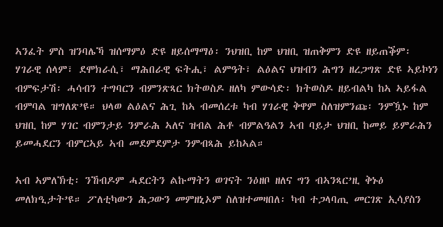ኣንፈት ምስ ዝንባሌኻ ዝሰማምዕ ድዩ ዘይሰማማዕ፡ ንህዝቢ ከም ህዝቢ ዝጠቅምን ድዩ ዘይጠቕም፡ ሃገራዊ ሰላም፣ ደሞክራሲ፣ ማሕበራዊ ፍትሒ፣ ልምዓት፣ ልዕልና ህዝብን ሕግን ዘረጋግጽ ድዩ ኣይኮነን ብምፍታሽ፡ ሓሳብን ተግባርን ብምንጽጻር ክትወስዶ ዘለካ ምውሳድ፡ ክትወስዶ ዘይብልካ ከኣ ኣይፋል ብምባል ዝግለጽ’ዩ። ህላወ ልዕልና ሕጊ ከኣ ብመሰረቱ ካብ ሃገራዊ ቅዋም ስለዝምንጩ፡ ንምዃኑ ከም ህዝቢ ከም ሃገር ብምንታይ ንምራሕ ኣለና ዝብል ሕቶ ብምልዓልን ኣብ ባይታ ህዝቢ ከመይ ይምራሕን ይመሓደርን ብምርኣይ ኣብ መደምደምታ ንምብጻሕ ይከኣል።

ኣብ ኣምለኽቲ፡ ንኸብዶም ሓደርትን ልኩማትን ወገናት ንዕዘቦ ዘለና ግን ብኣንጻር’ዚ ቅኑዕ መለክዒታት’ዩ። ፖለቲካውን ሕጋውን መምዘኒኦም ስለዝተመዛበለ፡ ካብ ተጋላባጢ መርገጽ ኢሳያስን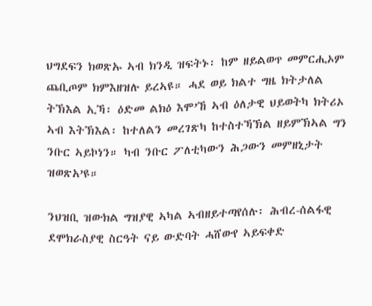ህግደፍን ክወጽኡ ኣብ ክንዲ ዝፍትኑ፡ ከም ዘይልወጥ መምርሒኦም ጨቢጦም ክምእዘዝሉ ይረኣዩ። ሓደ ወይ ክልተ ግዜ ክትታለል ትኽእል ኢኻ፡ ዕድመ ልክዕ እሞ’ኸ ኣብ ዕለታዊ ህይወትካ ክትሪኦ ኣብ እትኽእል፡ ከተለልን መረገጽካ ከተስተኻኽል ዘይምኽኣል ግን ንቡር ኣይኮነን። ካብ ንቡር ፖለቲካውን ሕጋውን መምዘኒታት ዝወጽአ’ዩ።

ንህዝቢ ዝውክል ግዝያዊ ኣካል ኣብዘይተጣየሰሉ፡ ሕብረ-ሰልፋዊ ደሞክራስያዊ ስርዓት ናይ ውድባት ሓሸውየ ኣይፍቀድ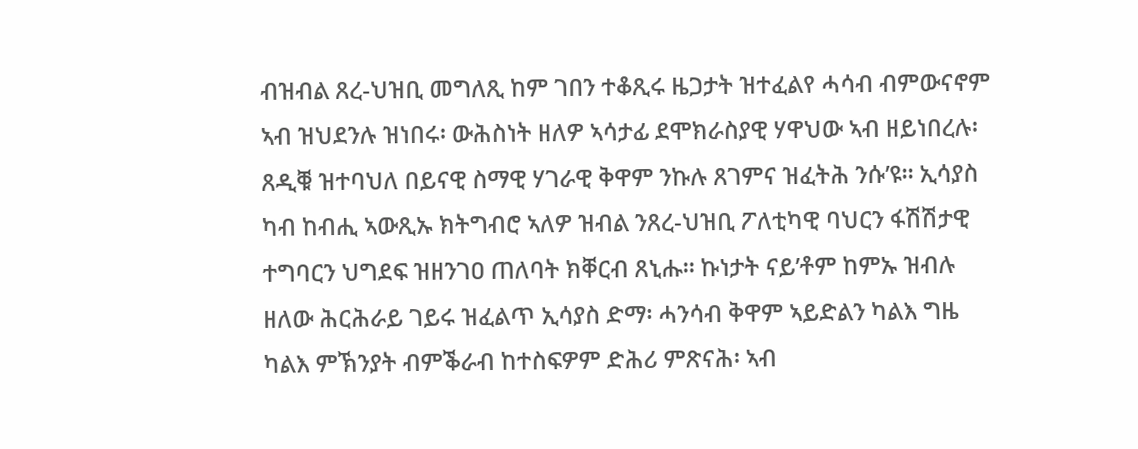ብዝብል ጸረ-ህዝቢ መግለጺ ከም ገበን ተቆጺሩ ዜጋታት ዝተፈልየ ሓሳብ ብምውናኖም ኣብ ዝህደንሉ ዝነበሩ፡ ውሕስነት ዘለዎ ኣሳታፊ ደሞክራስያዊ ሃዋህው ኣብ ዘይነበረሉ፡ ጸዲቑ ዝተባህለ በይናዊ ስማዊ ሃገራዊ ቅዋም ንኩሉ ጸገምና ዝፈትሕ ንሱ’ዩ። ኢሳያስ ካብ ከብሒ ኣውጺኡ ክትግብሮ ኣለዎ ዝብል ንጸረ-ህዝቢ ፖለቲካዊ ባህርን ፋሽሽታዊ ተግባርን ህግደፍ ዝዘንገዐ ጠለባት ክቐርብ ጸኒሑ። ኩነታት ናይ’ቶም ከምኡ ዝብሉ ዘለው ሕርሕራይ ገይሩ ዝፈልጥ ኢሳያስ ድማ፡ ሓንሳብ ቅዋም ኣይድልን ካልእ ግዜ ካልእ ምኽንያት ብምቕራብ ከተስፍዎም ድሕሪ ምጽናሕ፡ ኣብ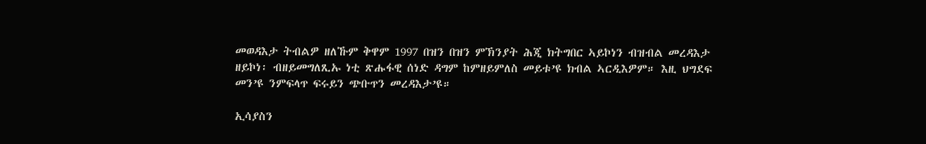መወዳእታ ትብልዎ ዘለኹም ቅዋም 1997 በዝን በዝን ምኽንያት ሕጂ ክትግበር ኣይኮነን ብዝብል መረዳእታ ዘይኮነ፡ ብዘይመግለጺኡ ነቲ ጽሑፋዊ ሰነድ ዳግም ከምዘይምለስ መይቱ’ዩ ክብል ኣርዲእዎም። እዚ ህግደፍ መን’ዩ ንምፍላጥ ፍሩይን ጭቡጥን መረዳእታ’ዩ።

ኢሳያስን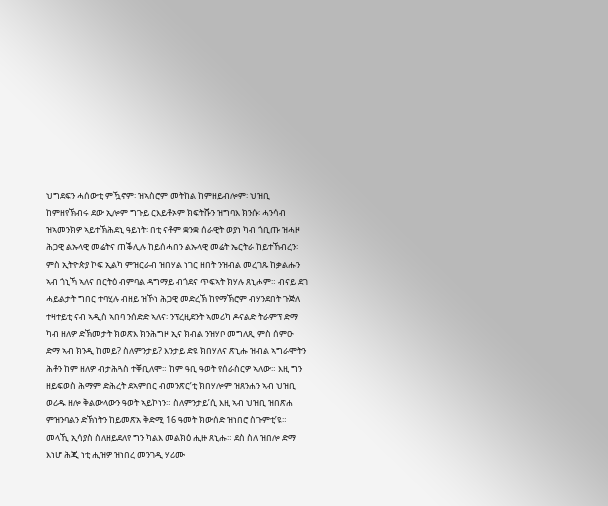ህግደፍን ሓሰውቲ ምዃኖም፡ ዝኣስሮም መትከል ከምዘይብሎም፡ ህዝቢ ከምዘየኽብሩ ደው ኢሎም ግጉይ ርእይቶኦም ክፍትሹን ዝግባእ ክንሱ፡ ሓንሳብ ዝኣመንክዎ ኣይተኽሕደኒ ዓይነት፡ በቲ ናቶም ቋንቋ ሰራዊት ወያነ ካብ ጎቢጡ ዝሓዞ ሕጋዊ ልኡላዊ መሬትና ጠቕሊሉ ከይሰሓበን ልኡላዊ መሬት ኤርትራ ከይተኸብረን፡ ምስ ኢትዮጵያ ኮፍ ኢልካ ምዝርራብ ዝበሃል ነገር ዘበት ንዝብል መረገጹ ከቃልሑን ኣብ ጎኒኻ ኣለና በርትዕ ብምባል ዳግማይ ብጎደና ጥፍኣት ክሃሉ ጸኒሖም። ብናይ ደገ ሓይልታት ግበር ተባሂሉ ብዘይ ዝኾነ ሕጋዊ መድረኽ ከየማኽሮም ብሃንደበት ጉጅለ ተዛተይቲ ናብ ኣዲስ ኣበባ ንሰድድ ኣለና፡ ንፕረዚደንት ኣመሪካ ዶናልድ ትራምፕ ድማ ካብ ዘለዎ ድኽመታት ክወጽእ ክንሕግዞ ኢና ክብል ንዝሃቦ መግለጺ ምስ ሰምዑ ድማ ኣብ ክንዲ ከመይ? ስለምንታይ? እንታይ ድዩ ክበሃለና ጽኒሑ ዝብል ኣግራሞትን ሕቶን ከም ዘለዎ ብታሕጓስ ተቐቢለሞ። ከም ዓቢ ዓወት የሰራስርዎ ኣለው። እዚ ግን ዘይፍወስ ሕማም ድሕረት ደኣምበር ብመንጽር’ቲ ክበሃሎም ዝጸንሐን ኣብ ህዝቢ ወሪዱ ዘሎ ቅልውላውን ዓወት ኣይኮነን። ስለምንታይ’ሲ እዚ ኣብ ህዝቢ ዝበጽሐ ምዝንባልን ድኽነትን ከይመጽአ ቅድሚ 16 ዓመት ክውሰድ ዝነበሮ ስጉምቲ’ዩ። መላኺ ኢሳያስ ስለዘይደለየ ግን ካልእ መልክዕ ሒዙ ጸኒሑ። ደስ ስለ ዝበሎ ድማ እነሆ ሕጂ ነቲ ሒዝዎ ዝነበረ መንገዲ ሃሪሙ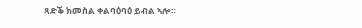ጻድቕ ክመስል ቀልባዕባዕ ይብል ኣሎ።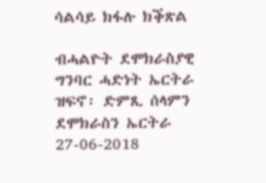ሳልሳይ ክፋሉ ክቕጽል

ብሓልዮት ደሞክራስያዊ ግንባር ሓድነት ኤርትራ ዝፍኖ፡ ድምጺ ሰላምን ደሞክራስን ኤርትራ 27-06-2018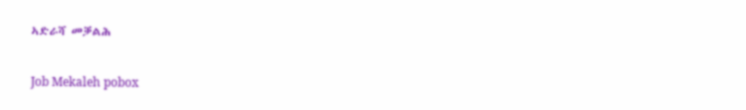ኣድራሻ መቓልሕ

Job Mekaleh pobox